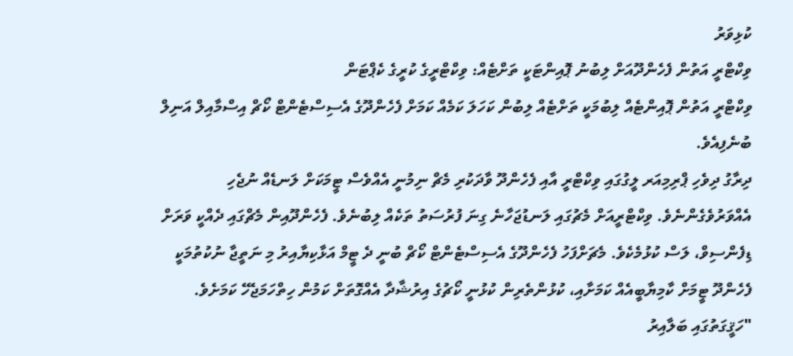ކުޅިވަރު
ވިކްޓްރީ އަތުން ފެހެންދޫއަށް ލިބުނު ޕޮއިންޓަކީ ތަށްޓެއް: ވިކްޓްރީގެ ކުރީގެ ކެޕްޓަން
ވިކްޓްރީ އަތުން ޕޮއިންޓެއް ލިބުމަކީ ތަށްޓެއް ލިބުން ކަހަލަ ކަމެއް ކަމަށް ފެހެންދޫގެ އެސިސްޓެންޓް ކޯޗް އިސްމާއިލް އަނިލް ބުނެފިއެވެ.
ދިރާގު ދިވެހި ޕްރިމިއަރ ލީގުގައި ވިކްޓްރީ އާއި ފެހެންދޫ ވާދަކުރި މެޗް ނިމުނީ އެއްވެސް ޓީމަކަށް ލަނޑެއް ނުޖެހި އެއްވަރުވެގެންނެވެ. ވިކްޓްރީއަށް މެޗުގައި ލަނޑުޖަހާނެ ގިނަ ފުރުސަތު ތަކެއް ލިބުނެވެ. ފެހެންދޫއިން މެޗްގައި ދެއްކީ ވަރަށް ޑިފެންސިވް، ލަސް ކުޅުމެކެވެ. މެޗަށްފަހު ފެހެންދޫގެ އެސިސްޓެންޓް ކޯޗް ބުނީ ދެ ޓީމް އަޅާކިޔާއިރު މި ނަތީޖާ ނުކުތުމަކީ ފެހެންދޫ ޓީމަށް ކާމިޔާބީއެއް ކަމަށާއި، ކުޅުންތެރިން ކުޅުނީ ކޯޗުގެ އިރުޝާދާ އެއްގޮތަށް ކަމުން ހިތްހަމަޖެހޭ ކަމަށެވެ.
"ހަޤީގަތުގައި ބަލާއިރު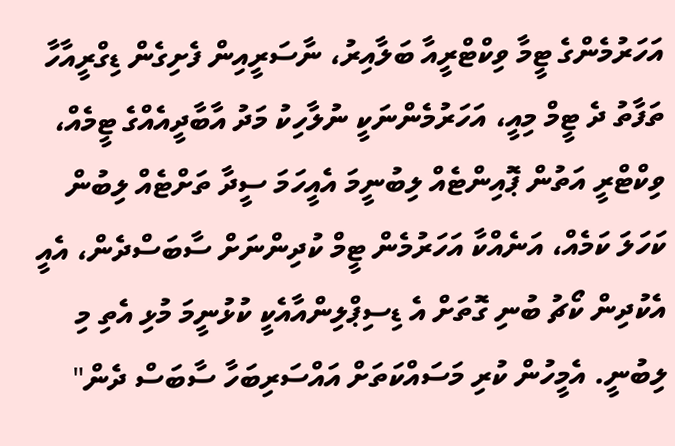އަހަރުމެންގެ ޓީމާ ވިކްޓްރީއާ ބަލާއިރު، ނާސަރީއިން ފެށިގެން ޑިގްރީއާހާ ތަފާތު ދެ ޓީމް މިއީ، އަހަރުމެންނަކީ ނުލާހިކު މަދު އާބާދީއެއްގެ ޓީމެއް، ވިކްޓްރީ އަތުން ޕޮއިންޓެއް ލިބުނީމަ އެއީހަމަ ސީދާ ތަށްޓެއް ލިބުން ކަހަލަ ކަމެއް، އަނެއްކާ އަހަރުމެން ޓީމް ކުދިންނަށް ސާބަސްދެން، އެއީ އެކުދިން ކޯޗު ބުނި ގޮތަށް އެ ޑިސިޕްލިންއާއެކީ ކުޅުނީމަ މުޅި އެތި މި ލިބުނީ. އެމީހުން ކުރި މަސައްކަތަށް އައްސަރިބަހާ ސާބަސް ދެން"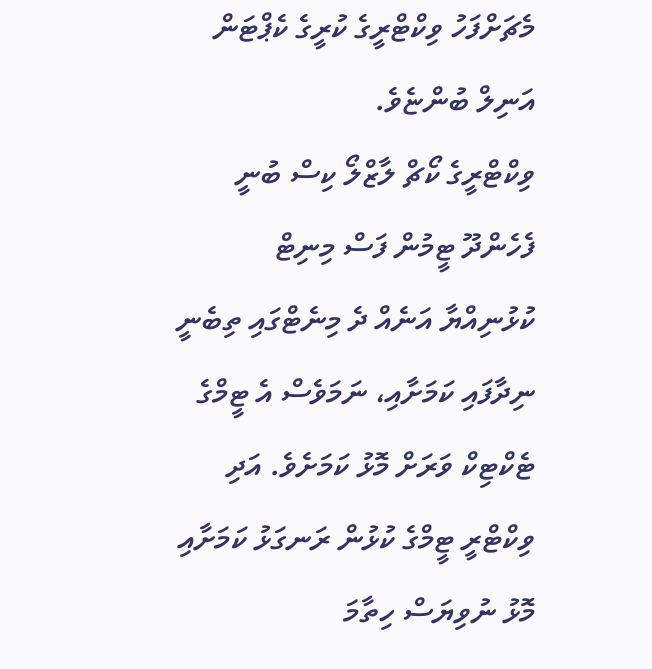މެޗަށްފަހު ވިކްޓްރީގެ ކުރީގެ ކެޕްޓަން އަނިލް ބުންޏެވެ.
ވިކްޓްރީގެ ކޯޗް ލާޒްލޯ ކިސް ބުނީ ފެހެންދޫ ޓީމުން ފަސް މިނިޓް ކުޅުނިއްޔާ އަނެއް ދެ މިނެޓްގައި ތިބެނީ ނިދާފައި ކަމަށާއި، ނަމަވެސް އެ ޓީމްގެ ޓެކްޓިކް ވަރަށް މޮޅު ކަމަށެވެ. އަދި ވިކްޓްރީ ޓީމްގެ ކުޅުން ރަނގަޅު ކަމަށާއި މޮޅު ނުވިޔަސް ހިތާމަ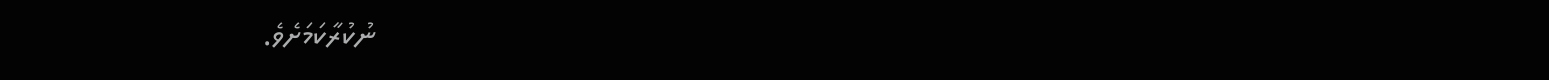ނުކުރާކަމަށެވެ.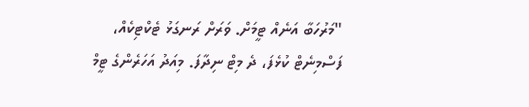"މަރުހަބާ އަނެއް ޓީމަށް. ވަރަށް ރަނގަޅު ޓެކްޓިކެއް، ފަސްމިނެޓް ކުޅެފަ، ދެ މިޓް ނިދާފަ. މިއަދު އަހަރެންގެ ޓީމް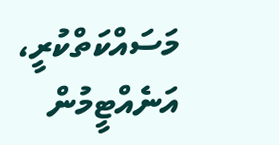މަސައްކަތްކުރީ، އަނެއްޓީމުން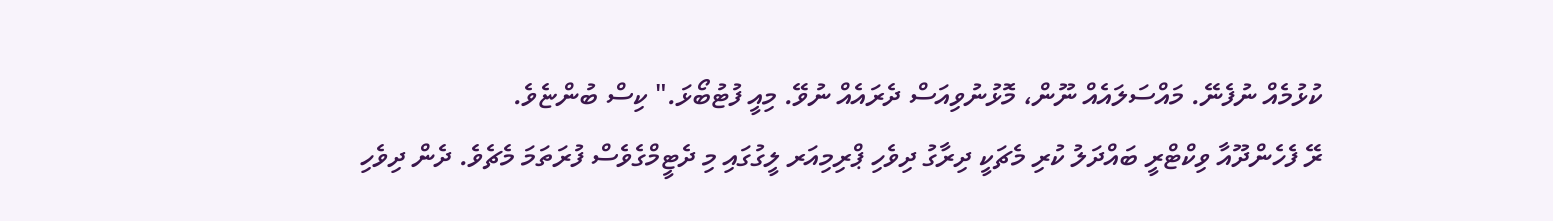ކުޅުމެއް ނުފެނޭ. މައްސަލައެއް ނޫން، މޮޅުނުވިއަސް ދެރައެއް ނުވޭ. މިއީ ފުޓުބޯޅަ." ކިސް ބުންޏެވެ.
ރޭ ފެހެންދޫއާ ވިކްޓްރީ ބައްދަލު ކުރި މެޗަކީ ދިރާގު ދިވެހި ޕްރިމިއަރ ލީގުގައި މި ދެޓީމްގެވެސް ފުރަތަމަ މެޗެވެ. ދެން ދިވެހި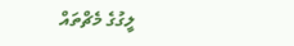ލީގުގެ މެޗްތައް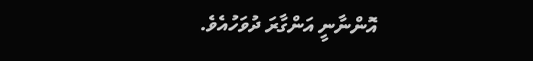އޮންނާނީ އަންގާރަ ދުވަހުއެވެ.